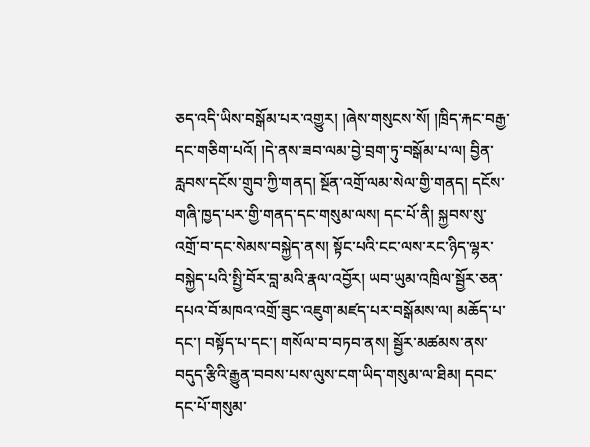ཅད་འདི་ཡིས་བསྒོམ་པར་འགྱུར། །ཞེས་གསུངས་སོ། །ཁྲིད་རྐང་བརྒྱ་དང་གཅིག་པའོ། །དེ་ནས་ཟབ་ལམ་བྱེ་བྲག་ཏུ་བསྒོམ་པ་ལ། བྱིན་རླབས་དངོས་གྲུབ་ཀྱི་གནད། སྔོན་འགྲོ་ལམ་སེལ་གྱི་གནད། དངོས་གཞི་ཁྱད་པར་གྱི་གནད་དང་གསུམ་ལས། དང་པོ་ནི། སྐྱབས་སུ་འགྲོ་བ་དང་སེམས་བསྐྱེད་ནས། སྟོང་པའི་ངང་ལས་རང་ཉིད་ལྷར་བསྐྱེད་པའི་སྤྱི་བོར་བླ་མའི་རྣལ་འབྱོར། ཡབ་ཡུམ་འཁྲིལ་སྦྱོར་ཅན་དཔའ་བོ་མཁའ་འགྲོ་ཟུང་འཇུག་མཛད་པར་བསྒོམས་ལ། མཆོད་པ་དང་། བསྟོད་པ་དང་། གསོལ་བ་བཏབ་ནས། སྦྱོར་མཚམས་ནས་བདུད་རྩིའི་རྒྱུན་བབས་པས་ལུས་ངག་ཡིད་གསུམ་ལ་ཐིམ། དབང་དང་པོ་གསུམ་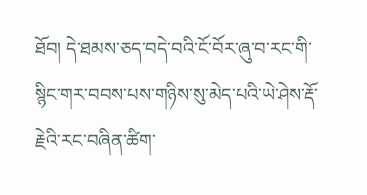ཐོབ། དེ་ཐམས་ཅད་བདེ་བའི་ངོ་བོར་ཞུ་བ་རང་གི་སྙིང་གར་བབས་པས་གཉིས་སུ་མེད་པའི་ཡེ་ཤེས་རྡོ་རྗེའི་རང་བཞིན་ཚིག་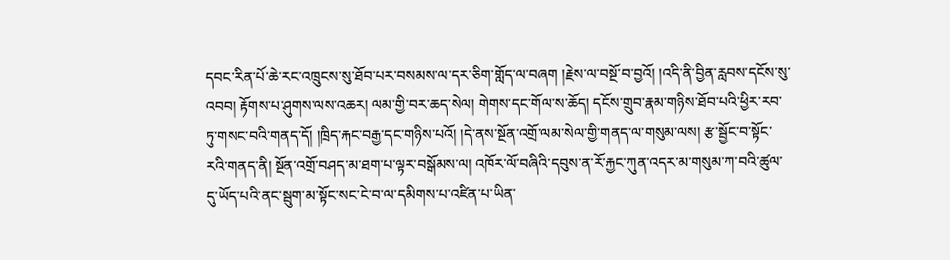དབང་རིན་པོ་ཆེ་རང་འཁྲུངས་སུ་ཐོབ་པར་བསམས་ལ་དར་ཅིག་གློད་ལ་བཞག །རྗེས་ལ་བསྔོ་བ་བྱའོ། །འདི་ནི་བྱིན་རླབས་དངོས་སུ་འབབ། རྟོགས་པ་ཤུགས་ལས་འཆར། ལམ་གྱི་བར་ཆད་སེལ། གེགས་དང་གོལ་ས་ཆོད། དངོས་གྲུབ་རྣམ་གཉིས་ཐོབ་པའི་ཕྱིར་རབ་ཏུ་གསང་བའི་གནད་དོ། །ཁྲིད་རྐང་བརྒྱ་དང་གཉིས་པའོ། །དེ་ནས་སྔོན་འགྲོ་ལམ་སེལ་གྱི་གནད་ལ་གསུམ་ལས། རྩ་སྦྱོང་བ་སྟོང་རའི་གནད་ནི། སྔོན་འགྲོ་བཤད་མ་ཐག་པ་ལྟར་བསྒོམས་ལ། འཁོར་ལོ་བཞིའི་དབུས་ན་རོ་རྐྱང་ཀུན་འདར་མ་གསུམ་ཀ་བའི་ཚུལ་དུ་ཡོད་པའི་ནང་སྦུག་མ་སྟོང་སང་ངེ་བ་ལ་དམིགས་པ་འཛིན་པ་ཡིན་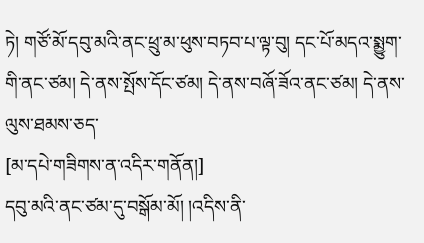ཏེ། གཙོ་མོ་དབུ་མའི་ནང་ཕྲུ་མ་ཕུས་བཏབ་པ་ལྟ་བུ། དང་པོ་མདའ་སྨྱུག་གི་ནང་ཙམ། དེ་ནས་སྤོས་དོང་ཙམ། དེ་ནས་བཞོ་ཟོའ་ནང་ཙམ། དེ་ནས་ལུས་ཐམས་ཅད་
[མ་དཔེ་གཟིགས་ན་འདིར་གནོན།]
དབུ་མའི་ནང་ཙམ་དུ་བསྒོམ་མོ། །འདིས་ནི་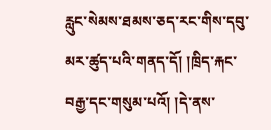རླུང་སེམས་ཐམས་ཅད་རང་གིས་དབུ་མར་ཚུད་པའི་གནད་དོ། །ཁྲིད་རྐང་བརྒྱ་དང་གསུམ་པའོ། །དེ་ནས་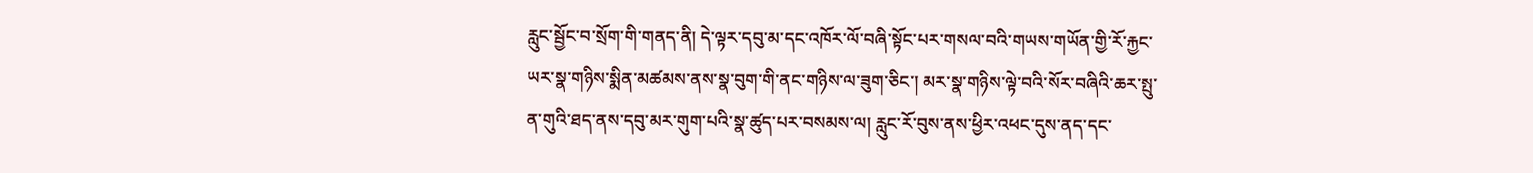རླུང་སྦྱོང་བ་སྲོག་གི་གནད་ནི། དེ་ལྟར་དབུ་མ་དང་འཁོར་ལོ་བཞི་སྟོང་པར་གསལ་བའི་གཡས་གཡོན་གྱི་རོ་རྐྱང་ཡར་སྣ་གཉིས་སྨིན་མཚམས་ནས་སྣ་བུག་གི་ནང་གཉིས་ལ་ཟུག་ཅིང་། མར་སྣ་གཉིས་ལྟེ་བའི་སོར་བཞིའི་ཆར་སྤུ་ན་གུའི་ཐད་ནས་དབུ་མར་གུག་པའི་སྣ་ཚུད་པར་བསམས་ལ། རླུང་རོ་བུས་ནས་ཕྱིར་འཕང་དུས་ནད་དང་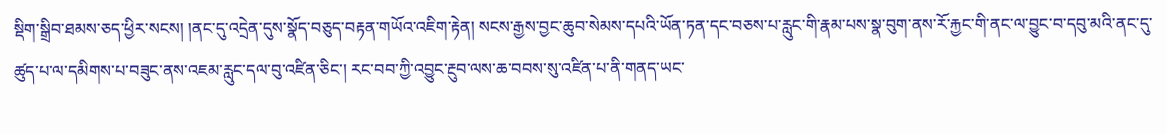སྡིག་སྒྲིབ་ཐམས་ཅད་ཕྱིར་སངས། །ནང་དུ་འདྲེན་དུས་སྣོད་བཅུད་བརྟན་གཡོའ་འཇིག་རྟེན། སངས་རྒྱས་བྱང་ཆུབ་སེམས་དཔའི་ཡོན་ཏན་དང་བཅས་པ་རླུང་གི་རྣམ་པས་སྣ་བུག་ནས་རོ་རྐྱང་གི་ནང་ལ་བྱུང་བ་དབུ་མའི་ནང་དུ་ཚུད་པ་ལ་དམིགས་པ་བཟུང་ནས་འཇམ་རླུང་དལ་བུ་འཛིན་ཅིང་། རང་བབ་ཀྱི་འབྱུང་རྔུབ་ལས་ཆ་བབས་སུ་འཛིན་པ་ནི་གནད་ཡང་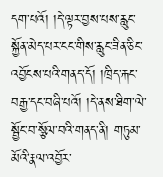དག་པའོ། །དེ་ལྟར་བྱས་པས་རླུང་སྐྱོན་མེད་པར་ངང་གིས་རླུང་ཟིན་ཅིང་འབྱོངས་པའི་གནད་དོ། །ཁྲིད་རྐང་བརྒྱ་དང་བཞི་པའོ། །དེ་ནས་ཐིག་ལེ་སྦྱོང་བ་སྩོལ་བའི་གནད་ནི། གཏུམ་མོའི་རྣལ་འབྱོར་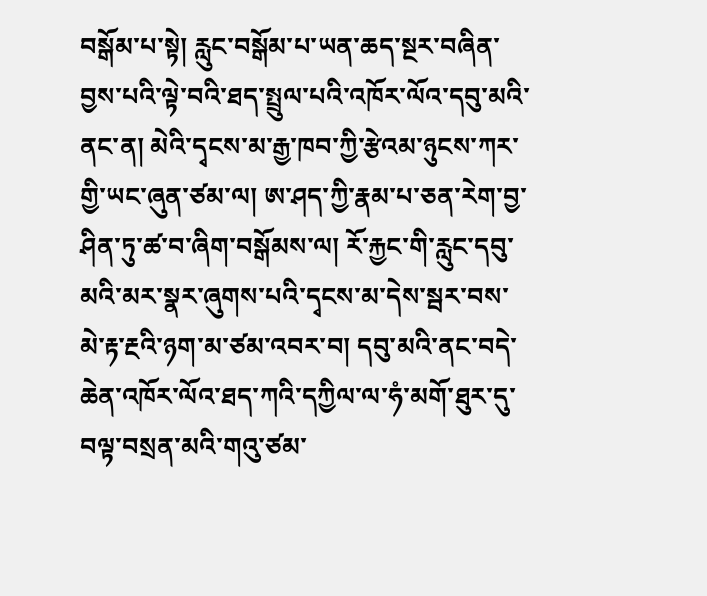བསྒོམ་པ་སྟེ། རླུང་བསྒོམ་པ་ཡན་ཆད་སྔར་བཞིན་བྱས་པའི་ལྟེ་བའི་ཐད་སྤྲུལ་པའི་འཁོར་ལོའ་དབུ་མའི་ནང་ན། མེའི་དྭངས་མ་རྒྱ་ཁབ་ཀྱི་རྩེའམ་ཉུངས་ཀར་གྱི་ཡང་ཞུན་ཙམ་ལ། ཨ་ཤད་ཀྱི་རྣམ་པ་ཅན་རེག་བྱ་ཤིན་ཏུ་ཚ་བ་ཞིག་བསྒོམས་ལ། རོ་རྐྱང་གི་རླུང་དབུ་མའི་མར་སྣར་ཞུགས་པའི་དྭངས་མ་དེས་སྦར་བས་མེ་རྟ་རྔའི་ཉག་མ་ཙམ་འབར་བ། དབུ་མའི་ནང་བདེ་ཆེན་འཁོར་ལོའ་ཐད་ཀའི་དཀྱིལ་ལ་ཧཾ་མགོ་ཐུར་དུ་བལྟ་བསྲན་མའི་གའུ་ཙམ་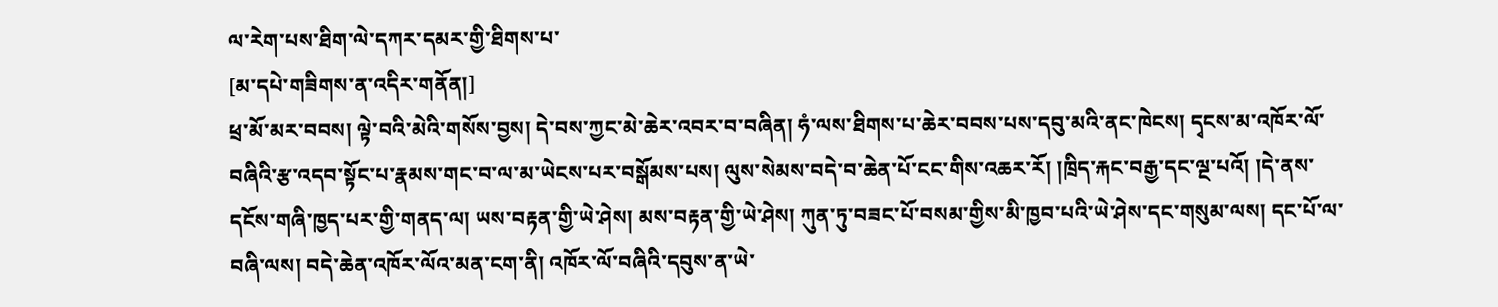ལ་རེག་པས་ཐིག་ལེ་དཀར་དམར་གྱི་ཐིགས་པ་
[མ་དཔེ་གཟིགས་ན་འདིར་གནོན།]
ཕྲ་མོ་མར་བབས། ལྟེ་བའི་མེའི་གསོས་བྱས། དེ་བས་ཀྱང་མེ་ཆེར་འབར་བ་བཞིན། ཧཾ་ལས་ཐིགས་པ་ཆེར་བབས་པས་དབུ་མའི་ནང་ཁེངས། དྭངས་མ་འཁོར་ལོ་བཞིའི་རྩ་འདབ་སྟོང་པ་རྣམས་གང་བ་ལ་མ་ཡེངས་པར་བསྒོམས་པས། ལུས་སེམས་བདེ་བ་ཆེན་པོ་ངང་གིས་འཆར་རོ། །ཁྲིད་རྐང་བརྒྱ་དང་ལྔ་པའོ། །དེ་ནས་དངོས་གཞི་ཁྱད་པར་གྱི་གནད་ལ། ཡས་བརྟན་གྱི་ཡེ་ཤེས། མས་བརྟན་གྱི་ཡེ་ཤེས། ཀུན་ཏུ་བཟང་པོ་བསམ་གྱིས་མི་ཁྱབ་པའི་ཡེ་ཤེས་དང་གསུམ་ལས། དང་པོ་ལ་བཞི་ལས། བདེ་ཆེན་འཁོར་ལོའ་མན་ངག་ནི། འཁོར་ལོ་བཞིའི་དབུས་ན་ཡེ་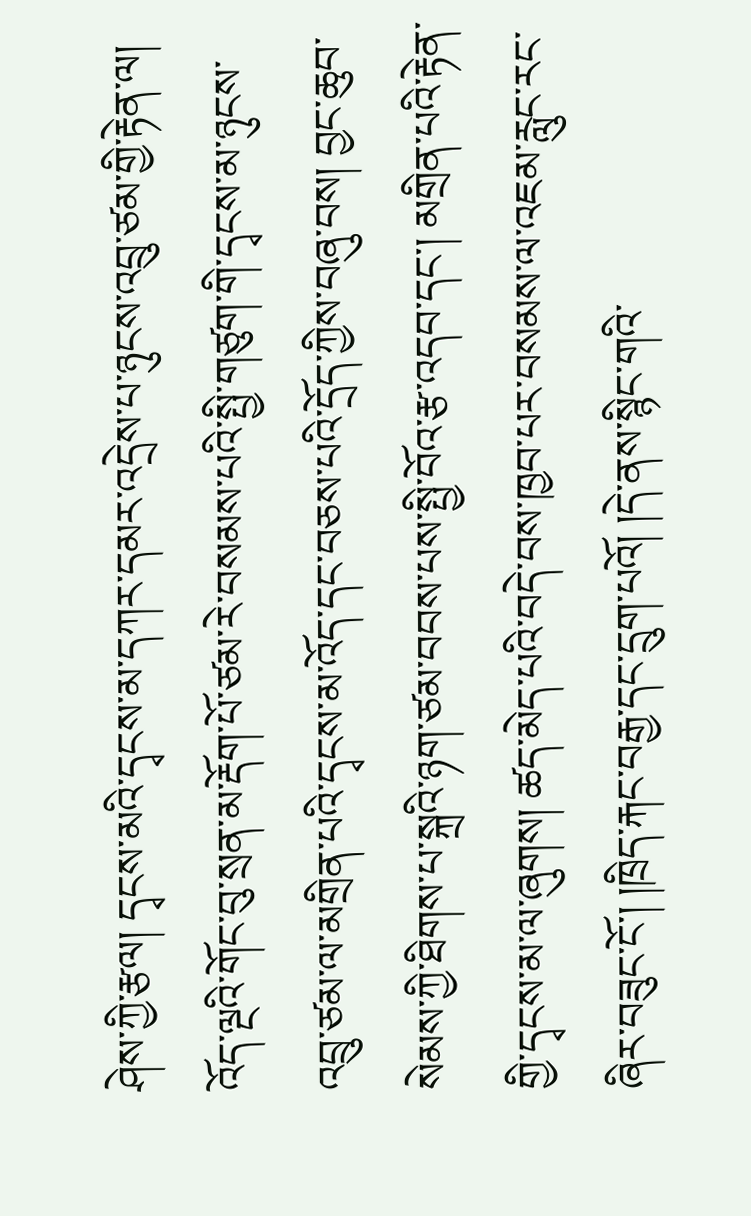ཤེས་ཀྱི་རྩལ། དྭངས་མའི་དྭངས་མ་དཀར་དམར་འདྲེས་པ་ཉུངས་འབྲུ་ཙམ་གྱི་རྟེན་ལ། འོད་ལྔའི་གོང་བུ་སྲན་མ་རྡོག་པོ་ཙམ་རེ་བསམས་པའི་སྤྱི་གཙུག་གི་དྭངས་མ་ཉུངས་འབྲུ་ཙམ་ལ་མགྲིན་པའི་དྭངས་མ་འོད་དང་བཅས་པའི་དྲོད་ཀྱིས་བཞུ་བས། བྱང་ཆུབ་སེམས་ཀྱི་ཐིགས་པ་སྐྲའི་ཉག་ཙམ་བབས་པས་སྤྱི་བོའ་རྩ་འདབ་དང་། མགྲིན་པའི་རྟེན་གྱི་དྭངས་མ་ལ་ཞུགས། ཚད་མེད་པའི་བདེ་བས་ཁྱབ་པར་བསམས་ལ་འཇམ་རླུང་རང་ཞིར་བཟུང་ངོ་། །ཁྲིད་རྐང་བརྒྱ་དང་དྲུག་པའོ། །དེ་ནས་སྙིང་གའི་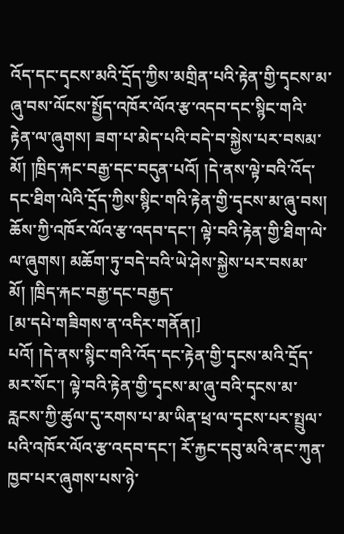འོད་དང་དྭངས་མའི་དྲོད་ཀྱིས་མགྲིན་པའི་རྟེན་གྱི་དྭངས་མ་ཞུ་བས་ལོངས་སྤྱོད་འཁོར་ལོའ་རྩ་འདབ་དང་སྙིང་གའི་རྟེན་ལ་ཞུགས། ཟག་པ་མེད་པའི་བདེ་བ་སྐྱེས་པར་བསམ་མོ། །ཁྲིད་རྐང་བརྒྱ་དང་བདུན་པའོ། །དེ་ནས་ལྟེ་བའི་འོད་དང་ཐིག་ལེའི་དྲོད་ཀྱིས་སྙིང་གའི་རྟེན་གྱི་དྭངས་མ་ཞུ་བས། ཆོས་ཀྱི་འཁོར་ལོའ་རྩ་འདབ་དང་། ལྟེ་བའི་རྟེན་གྱི་ཐིག་ལེ་ལ་ཞུགས། མཆོག་ཏུ་བདེ་བའི་ཡེ་ཤེས་སྐྱེས་པར་བསམ་མོ། །ཁྲིད་རྐང་བརྒྱ་དང་བརྒྱད་
[མ་དཔེ་གཟིགས་ན་འདིར་གནོན།]
པའོ། །དེ་ནས་སྙིང་གའི་འོད་དང་རྟེན་གྱི་དྭངས་མའི་དྲོད་མར་སོང་། ལྟེ་བའི་རྟེན་གྱི་དྭངས་མ་ཞུ་བའི་དྭངས་མ་རླངས་ཀྱི་ཚུལ་དུ་རགས་པ་མ་ཡིན་ཕྲ་ལ་དྭངས་པར་སྤྲུལ་པའི་འཁོར་ལོའ་རྩ་འདབ་དང་། རོ་རྐྱང་དབུ་མའི་ནང་ཀུན་ཁྱབ་པར་ཞུགས་པས་ཉེ་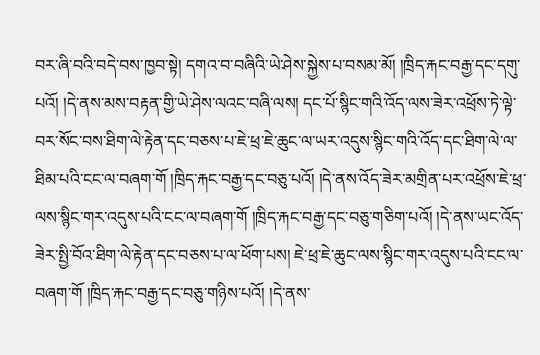བར་ཞི་བའི་བདེ་བས་ཁྱབ་སྟེ། དགའ་བ་བཞིའི་ཡེ་ཤེས་སྐྱེས་པ་བསམ་མོ། །ཁྲིད་རྐང་བརྒྱ་དང་དགུ་པའོ། །དེ་ནས་མས་བརྟན་གྱི་ཡེ་ཤེས་ལའང་བཞི་ལས། དང་པོ་སྙིང་གའི་འོད་ལས་ཟེར་འཕྲོས་ཏེ་ལྟེ་བར་སོང་བས་ཐིག་ལེ་རྟེན་དང་བཅས་པ་ཇེ་ཕྲ་ཇེ་ཆུང་ལ་ཡར་འདུས་སྙིང་གའི་འོད་དང་ཐིག་ལེ་ལ་ཐིམ་པའི་ངང་ལ་བཞག་གོ །ཁྲིད་རྐང་བརྒྱ་དང་བཅུ་པའོ། །དེ་ནས་འོད་ཟེར་མགྲིན་པར་འཕྲོས་ཇེ་ཕྲ་ལས་སྙིང་གར་འདུས་པའི་ངང་ལ་བཞག་གོ །ཁྲིད་རྐང་བརྒྱ་དང་བཅུ་གཅིག་པའོ། །དེ་ནས་ཡང་འོད་ཟེར་སྤྱི་བོའ་ཐིག་ལེ་རྟེན་དང་བཅས་པ་ལ་ཕོག་པས། ཇེ་ཕྲ་ཇེ་ཆུང་ལས་སྙིང་གར་འདུས་པའི་ངང་ལ་བཞག་གོ །ཁྲིད་རྐང་བརྒྱ་དང་བཅུ་གཉིས་པའོ། །དེ་ནས་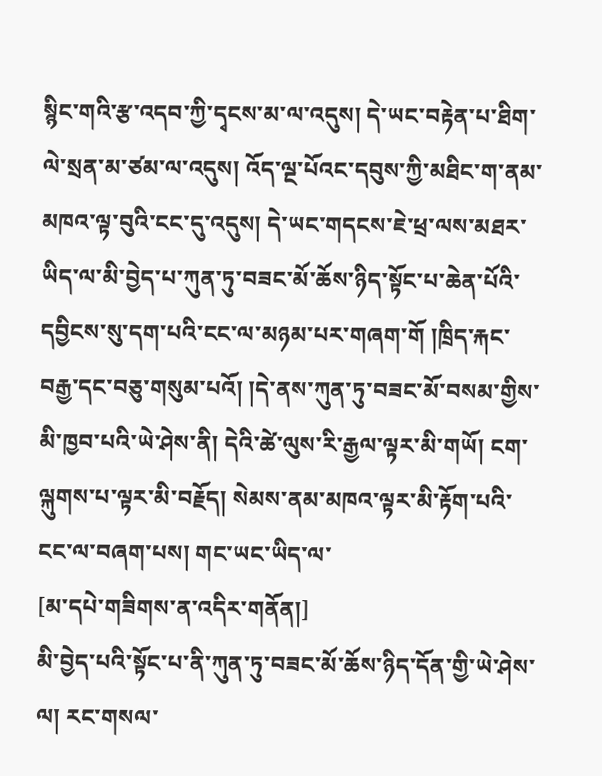སྙིང་གའི་རྩ་འདབ་ཀྱི་དྭངས་མ་ལ་འདུས། དེ་ཡང་བརྟེན་པ་ཐིག་ལེ་སྲན་མ་ཙམ་ལ་འདུས། འོད་ལྔ་པོའང་དབུས་ཀྱི་མཐིང་ག་ནམ་མཁའ་ལྟ་བུའི་ངང་དུ་འདུས། དེ་ཡང་གདངས་ཇེ་ཕྲ་ལས་མཐར་ཡིད་ལ་མི་བྱེད་པ་ཀུན་ཏུ་བཟང་མོ་ཆོས་ཉིད་སྟོང་པ་ཆེན་པོའི་དབྱིངས་སུ་དག་པའི་ངང་ལ་མཉམ་པར་གཞག་གོ །ཁྲིད་རྐང་བརྒྱ་དང་བཅུ་གསུམ་པའོ། །དེ་ནས་ཀུན་ཏུ་བཟང་མོ་བསམ་གྱིས་མི་ཁྱབ་པའི་ཡེ་ཤེས་ནི། དེའི་ཚེ་ལུས་རི་རྒྱལ་ལྟར་མི་གཡོ། ངག་ལྐུགས་པ་ལྟར་མི་བརྗོད། སེམས་ནམ་མཁའ་ལྟར་མི་རྟོག་པའི་ངང་ལ་བཞག་པས། གང་ཡང་ཡིད་ལ་
[མ་དཔེ་གཟིགས་ན་འདིར་གནོན།]
མི་བྱེད་པའི་སྟོང་པ་ནི་ཀུན་ཏུ་བཟང་མོ་ཆོས་ཉིད་དོན་གྱི་ཡེ་ཤེས་ལ། རང་གསལ་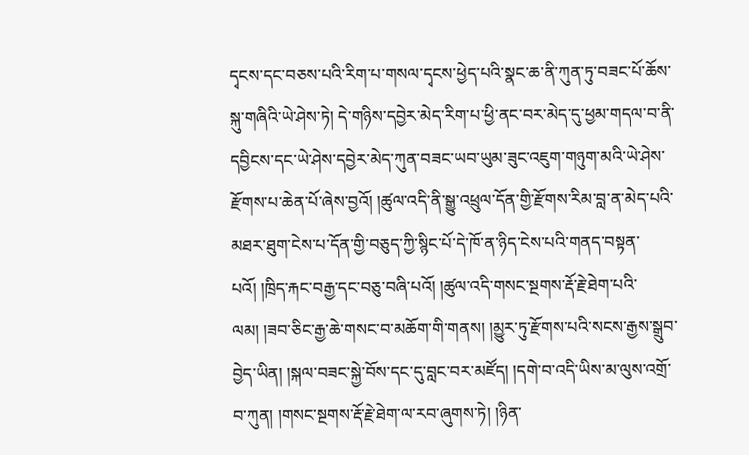དྭངས་དང་བཅས་པའི་རིག་པ་གསལ་དྭངས་ཕྱེད་པའི་སྣང་ཆ་ནི་ཀུན་ཏུ་བཟང་པོ་ཆོས་སྐུ་གཞིའི་ཡེ་ཤེས་ཏེ། དེ་གཉིས་དབྱེར་མེད་རིག་པ་ཕྱི་ནང་བར་མེད་དུ་ཕྱམ་གདལ་བ་ནི་དབྱིངས་དང་ཡེ་ཤེས་དབྱེར་མེད་ཀུན་བཟང་ཡབ་ཡུམ་ཟུང་འཇུག་གཉུག་མའི་ཡེ་ཤེས་རྫོགས་པ་ཆེན་པོ་ཞེས་བྱའོ། །ཚུལ་འདི་ནི་སྒྱུ་འཕྲུལ་དོན་གྱི་རྫོགས་རིམ་བླ་ན་མེད་པའི་མཐར་ཐུག་ངེས་པ་དོན་གྱི་བཅུད་ཀྱི་སྙིང་པོ་དེ་ཁོ་ན་ཉིད་ངེས་པའི་གནད་བསྟན་པའོ། །ཁྲིད་རྐང་བརྒྱ་དང་བཅུ་བཞི་པའོ། །ཚུལ་འདི་གསང་སྔགས་རྡོ་རྗེ་ཐེག་པའི་ལམ། །ཟབ་ཅིང་རྒྱ་ཆེ་གསང་བ་མཆོག་གི་གནས། །མྱུར་ཏུ་རྫོགས་པའི་སངས་རྒྱས་སྒྲུབ་བྱེད་ཡིན། །སྐལ་བཟང་སྐྱེ་བོས་དང་དུ་བླང་བར་མཛོད། །དགེ་བ་འདི་ཡིས་མ་ལུས་འགྲོ་བ་ཀུན། །གསང་སྔགས་རྡོ་རྗེ་ཐེག་ལ་རབ་ཞུགས་ཏེ། །ཉིན་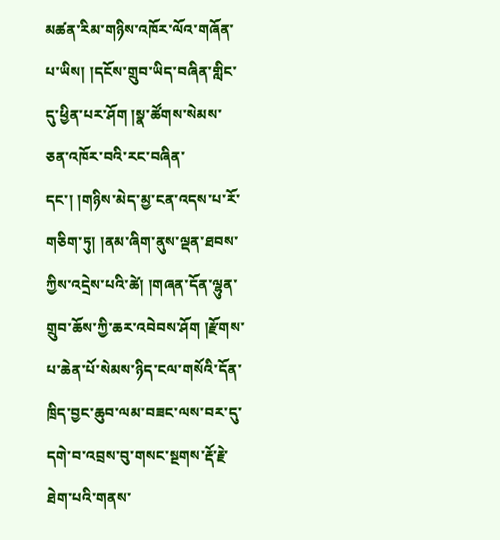མཚན་རིམ་གཉིས་འཁོར་ལོའ་གཞོན་པ་ཡིས། །དངོས་གྲུབ་ཡིད་བཞིན་གླིང་དུ་ཕྱིན་པར་ཤོག །སྣ་ཚོགས་སེམས་ཅན་འཁོར་བའི་རང་བཞིན་དང་། །གཉིས་མེད་མྱ་ངན་འདས་པ་རོ་གཅིག་ཏུ། །ནམ་ཞིག་ནུས་ལྡན་ཐབས་ཀྱིས་འདྲེས་པའི་ཚེ། །གཞན་དོན་ལྷུན་གྲུབ་ཆོས་ཀྱི་ཆར་འབེབས་ཤོག །རྫོགས་པ་ཆེན་པོ་སེམས་ཉིད་ངལ་གསོའི་དོན་ཁྲིད་བྱང་ཆུབ་ལམ་བཟང་ལས་བར་དུ་དགེ་བ་འབྲས་བུ་གསང་སྔགས་རྡོ་རྗེ་ཐེག་པའི་གནས་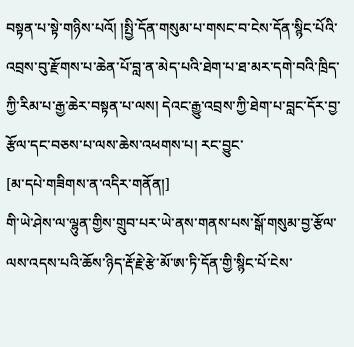བསྟན་པ་སྟེ་གཉིས་པའོ། །སྤྱི་དོན་གསུམ་པ་གསང་བ་ངེས་དོན་སྙིང་པོའི་འབྲས་བུ་རྫོགས་པ་ཆེན་པོ་བླ་ན་མེད་པའི་ཐེག་པ་ཐ་མར་དགེ་བའི་ཁྲིད་ཀྱི་རིམ་པ་རྒྱ་ཆེར་བསྟན་པ་ལས། དེའང་རྒྱུ་འབྲས་ཀྱི་ཐེག་པ་བླང་དོར་བྱ་རྩོལ་དང་བཅས་པ་ལས་ཆེས་འཕགས་པ། རང་བྱུང་
[མ་དཔེ་གཟིགས་ན་འདིར་གནོན།]
གི་ཡེ་ཤེས་ལ་ལྷུན་གྱིས་གྲུབ་པར་ཡེ་ནས་གནས་པས་སྒོ་གསུམ་བྱ་རྩོལ་ལས་འདས་པའི་ཆོས་ཉིད་རྡོ་རྗེ་རྩེ་མོ་ཨ་ཏི་དོན་གྱི་སྙིང་པོ་ངེས་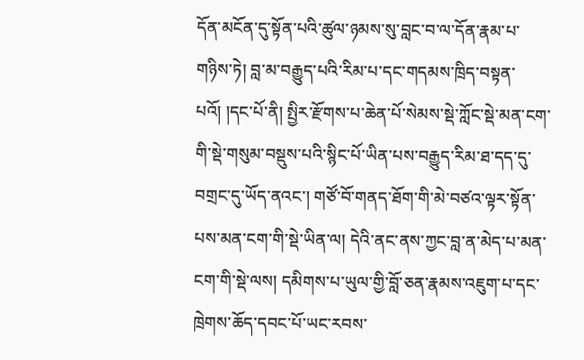དོན་མངོན་དུ་སྟོན་པའི་ཚུལ་ཉམས་སུ་བླང་བ་ལ་དོན་རྣམ་པ་གཉིས་ཏེ། བླ་མ་བརྒྱུད་པའི་རིམ་པ་དང་གདམས་ཁྲིད་བསྟན་པའོ། །དང་པོ་ནི། སྤྱིར་རྫོགས་པ་ཆེན་པོ་སེམས་སྡེ་ཀློང་སྡེ་མན་ངག་གི་སྡེ་གསུམ་བསྡུས་པའི་སྙིང་པོ་ཡིན་པས་བརྒྱུད་རིམ་ཐ་དད་དུ་བགྲང་དུ་ཡོད་ནའང་། གཙོ་བོ་གནད་ཐོག་གི་མེ་བཙའ་ལྟར་སྟོན་པས་མན་ངག་གི་སྡེ་ཡིན་ལ། དེའི་ནང་ནས་ཀྱང་བླ་ན་མེད་པ་མན་ངག་གི་སྡེ་ལས། དམིགས་པ་ཡུལ་གྱི་བློ་ཅན་རྣམས་འཇུག་པ་དང་ཁྲེགས་ཆོད་དབང་པོ་ཡང་རབས་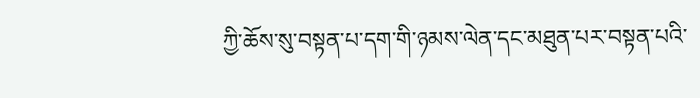ཀྱི་ཆོས་སུ་བསྟན་པ་དག་གི་ཉམས་ལེན་དང་མཐུན་པར་བསྟན་པའི་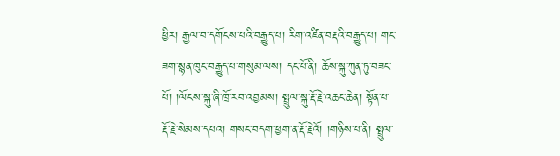ཕྱིར། རྒྱལ་བ་དགོངས་པའི་བརྒྱུད་པ། རིག་འཛིན་བརྡའི་བརྒྱུད་པ། གང་ཟག་སྙན་ཁུང་བརྒྱུད་པ་གསུམ་ལས། དང་པོ་ནི། ཆོས་སྐུ་ཀུན་ཏུ་བཟང་པོ། །ལོངས་སྐུ་ཞི་ཁྲོ་རབ་འབྱམས། སྤྲུལ་སྐུ་རྡོ་རྗེ་འཆང་ཆེན། སྟོན་པ་རྡོ་རྗེ་སེམས་དཔའ། གསང་བདག་ཕྱག་ན་རྡོ་རྗེའོ། །གཉིས་པ་ནི། སྤྲུལ་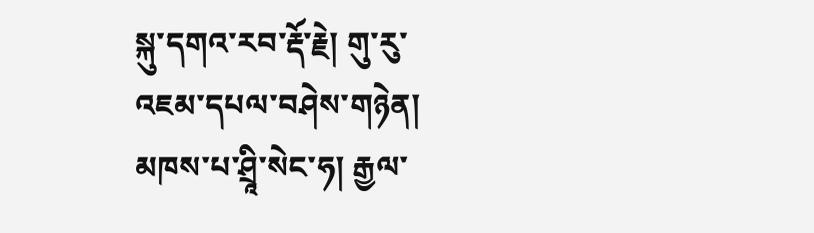སྐུ་དགའ་རབ་རྡོ་རྗེ། གུ་རུ་འཇམ་དཔལ་བཤེས་གཉེན། མཁས་པ་ཤྲཱི་སེང་ཧ། རྒྱལ་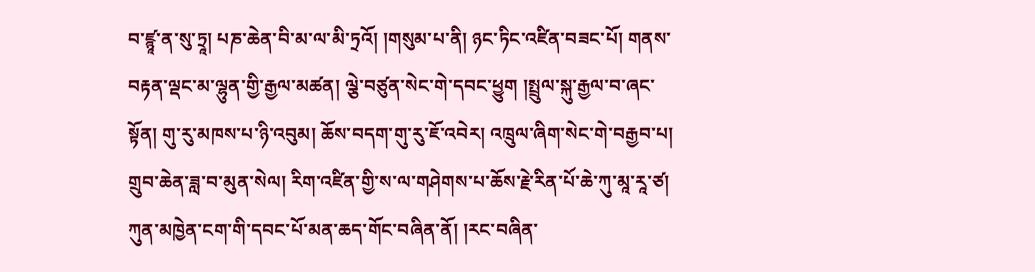བ་ཛྙཱ་ན་སུ་ཏྲཱ། པཎ་ཆེན་བི་མ་ལ་མི་ཏྲའོ། །གསུམ་པ་ནི། ཉང་ཏིང་འཛིན་བཟང་པོ། གནས་བརྟན་ལྡང་མ་ལྷུན་གྱི་རྒྱལ་མཚན། ལྕེ་བཙུན་སེང་གེ་དབང་ཕྱུག །སྤྲུལ་སྐུ་རྒྱལ་བ་ཞང་སྟོན། གུ་རུ་མཁས་པ་ཉི་འབུམ། ཆོས་བདག་གུ་རུ་ཇོ་འབེར། འཁྲུལ་ཞིག་སེང་གེ་བརྒྱབ་པ། གྲུབ་ཆེན་ཟླ་བ་མུན་སེལ། རིག་འཛིན་གྱི་ས་ལ་གཤེགས་པ་ཆོས་རྗེ་རིན་པོ་ཆེ་ཀུ་མཱ་རཱ་ཙ། ཀུན་མཁྱེན་ངག་གི་དབང་པོ་མན་ཆད་གོང་བཞིན་ནོ། །རང་བཞིན་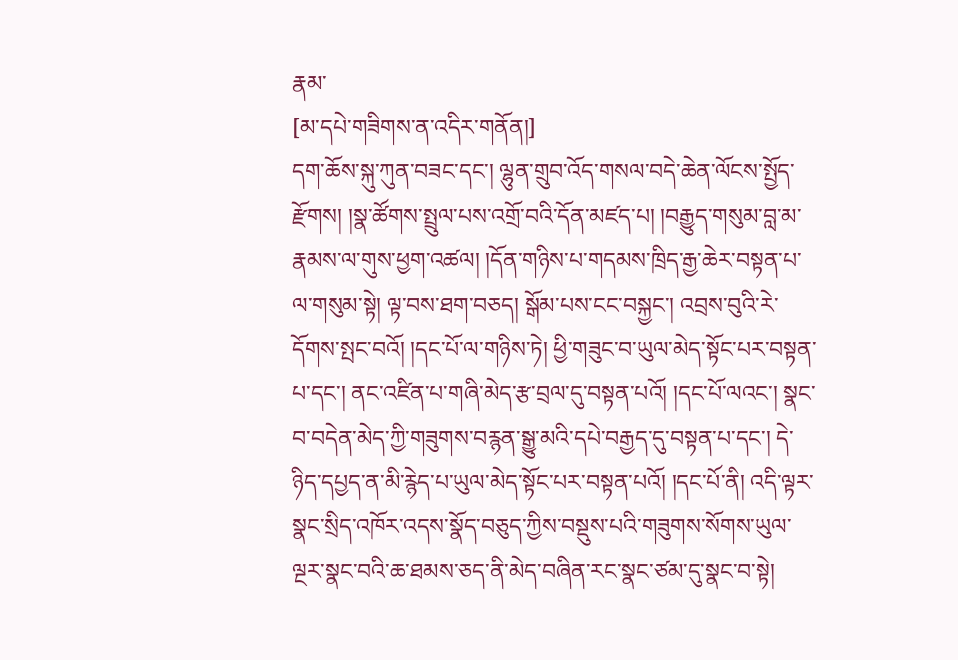རྣམ་
[མ་དཔེ་གཟིགས་ན་འདིར་གནོན།]
དག་ཆོས་སྐུ་ཀུན་བཟང་དང་། ལྷུན་གྲུབ་འོད་གསལ་བདེ་ཆེན་ལོངས་སྤྱོད་རྫོགས། །སྣ་ཚོགས་སྤྲུལ་པས་འགྲོ་བའི་དོན་མཛད་པ། །བརྒྱུད་གསུམ་བླ་མ་རྣམས་ལ་གུས་ཕྱག་འཚལ། །དོན་གཉིས་པ་གདམས་ཁྲིད་རྒྱ་ཆེར་བསྟན་པ་ལ་གསུམ་སྟེ། ལྟ་བས་ཐག་བཅད། སྒོམ་པས་ངང་བསྐྱང་། འབྲས་བུའི་རེ་དོགས་སྤང་བའོ། །དང་པོ་ལ་གཉིས་ཏེ། ཕྱི་གཟུང་བ་ཡུལ་མེད་སྟོང་པར་བསྟན་པ་དང་། ནང་འཛིན་པ་གཞི་མེད་རྩ་བྲལ་དུ་བསྟན་པའོ། །དང་པོ་ལའང་། སྣང་བ་བདེན་མེད་ཀྱི་གཟུགས་བརྙན་སྒྱུ་མའི་དཔེ་བརྒྱད་དུ་བསྟན་པ་དང་། དེ་ཉིད་དཔྱད་ན་མི་རྙེད་པ་ཡུལ་མེད་སྟོང་པར་བསྟན་པའོ། །དང་པོ་ནི། འདི་ལྟར་སྣང་སྲིད་འཁོར་འདས་སྣོད་བཅུད་ཀྱིས་བསྡུས་པའི་གཟུགས་སོགས་ཡུལ་ལྔར་སྣང་བའི་ཆ་ཐམས་ཅད་ནི་མེད་བཞིན་རང་སྣང་ཙམ་དུ་སྣང་བ་སྟེ།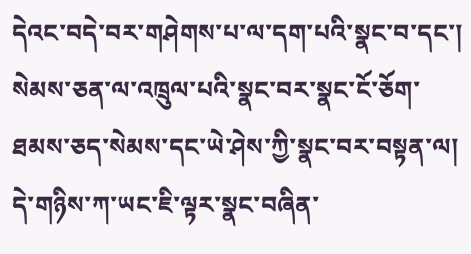དེའང་བདེ་བར་གཤེགས་པ་ལ་དག་པའི་སྣང་བ་དང་། སེམས་ཅན་ལ་འཁྲུལ་པའི་སྣང་བར་སྣང་ངོ་ཅོག་ཐམས་ཅད་སེམས་དང་ཡེ་ཤེས་ཀྱི་སྣང་བར་བསྟན་ལ། དེ་གཉིས་ཀ་ཡང་ཇི་ལྟར་སྣང་བཞིན་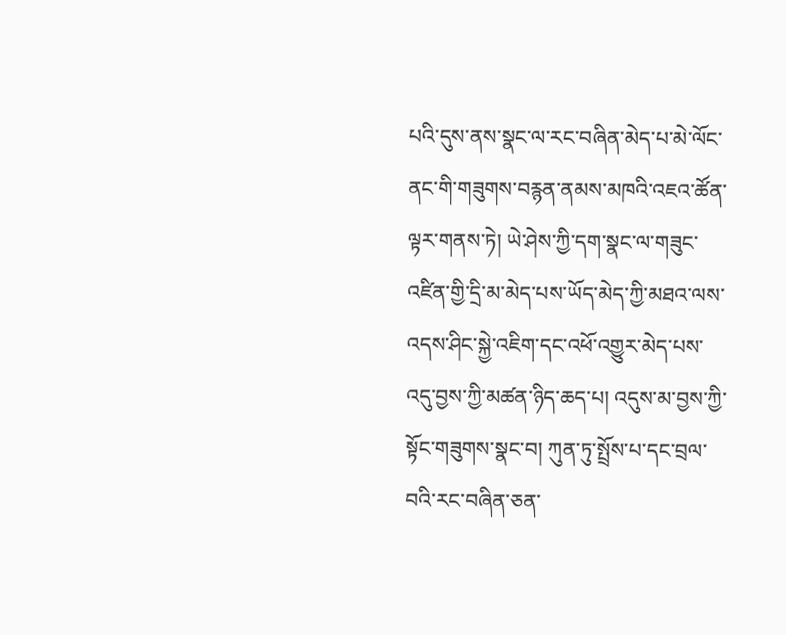པའི་དུས་ནས་སྣང་ལ་རང་བཞིན་མེད་པ་མེ་ལོང་ནང་གི་གཟུགས་བརྙན་ནམས་མཁའི་འཇའ་ཚོན་ལྟར་གནས་ཏེ། ཡེ་ཤེས་ཀྱི་དག་སྣང་ལ་གཟུང་འཛིན་གྱི་དྲི་མ་མེད་པས་ཡོད་མེད་ཀྱི་མཐའ་ལས་འདས་ཤིང་སྐྱེ་འཇིག་དང་འཕོ་འགྱུར་མེད་པས་འདུ་བྱས་ཀྱི་མཚན་ཉིད་ཆད་པ། འདུས་མ་བྱས་ཀྱི་སྟོང་གཟུགས་སྣང་བ། ཀུན་ཏུ་སྤྲོས་པ་དང་བྲལ་བའི་རང་བཞིན་ཅན་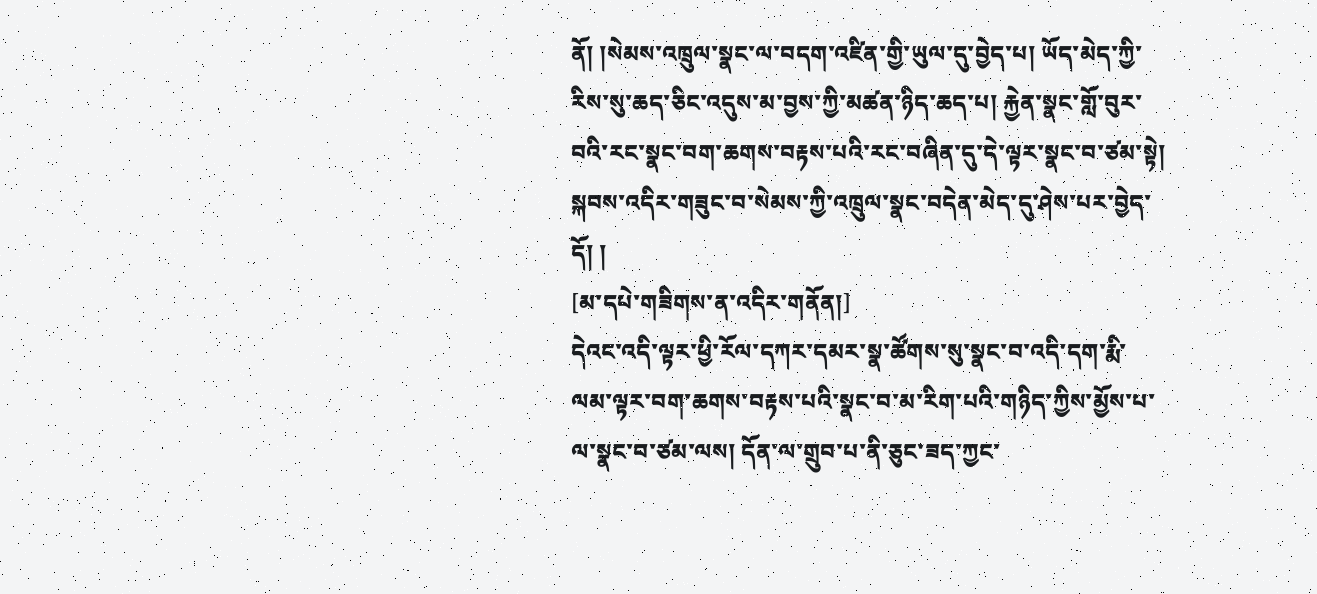ནོ། །སེམས་འཁྲུལ་སྣང་ལ་བདག་འཛིན་གྱི་ཡུལ་དུ་བྱེད་པ། ཡོད་མེད་ཀྱི་རིས་སུ་ཆད་ཅིང་འདུས་མ་བྱས་ཀྱི་མཚན་ཉིད་ཆད་པ། རྐྱེན་སྣང་གློ་བུར་བའི་རང་སྣང་བག་ཆགས་བརྟས་པའི་རང་བཞིན་དུ་དེ་ལྟར་སྣང་བ་ཙམ་སྟེ། སྐབས་འདིར་གཟུང་བ་སེམས་ཀྱི་འཁྲུལ་སྣང་བདེན་མེད་དུ་ཤེས་པར་བྱེད་དོ། །
[མ་དཔེ་གཟིགས་ན་འདིར་གནོན།]
དེའང་འདི་ལྟར་ཕྱི་རོལ་དཀར་དམར་སྣ་ཚོགས་སུ་སྣང་བ་འདི་དག་རྨི་ལམ་ལྟར་བག་ཆགས་བརྟས་པའི་སྣང་བ་མ་རིག་པའི་གཉིད་ཀྱིས་མྱོས་པ་ལ་སྣང་བ་ཙམ་ལས། དོན་ལ་གྲུབ་པ་ནི་ཅུང་ཟད་ཀྱང་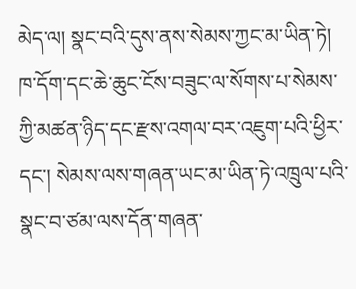མེད་ལ། སྣང་བའི་དུས་ནས་སེམས་ཀྱང་མ་ཡིན་ཏེ། ཁ་དོག་དང་ཆེ་ཆུང་ངོས་བཟུང་ལ་སོགས་པ་སེམས་ཀྱི་མཚན་ཉིད་དང་རྫས་འགལ་བར་འཇུག་པའི་ཕྱིར་དང་། སེམས་ལས་གཞན་ཡང་མ་ཡིན་ཏེ་འཁྲུལ་པའི་སྣང་བ་ཙམ་ལས་དོན་གཞན་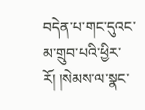བདེན་པ་གང་དུའང་མ་གྲུབ་པའི་ཕྱིར་རོ། །སེམས་ལ་སྣང་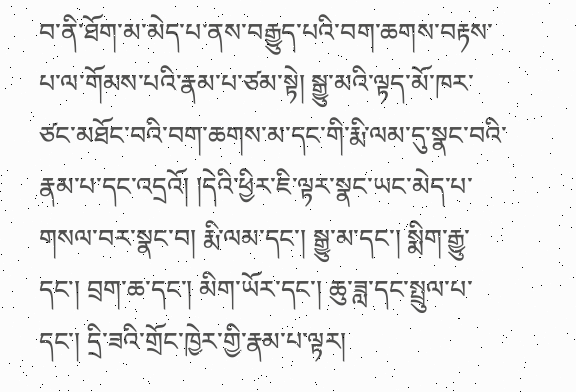བ་ནི་ཐོག་མ་མེད་པ་ནས་བརྒྱུད་པའི་བག་ཆགས་བརྟས་པ་ལ་གོམས་པའི་རྣམ་པ་ཙམ་སྟེ། སྒྱུ་མའི་ལྟད་མོ་ཁར་ཙང་མཐོང་བའི་བག་ཆགས་མ་དང་གི་རྨི་ལམ་དུ་སྣང་བའི་རྣམ་པ་དང་འདྲའོ། །དེའི་ཕྱིར་ཇི་ལྟར་སྣང་ཡང་མེད་པ་གསལ་བར་སྣང་བ། རྨི་ལམ་དང་། སྒྱུ་མ་དང་། སྨིག་རྒྱུ་དང་། བྲག་ཆ་དང་། མིག་ཡོར་དང་། ཆུ་ཟླ་དང་སྤྲུལ་པ་དང་། དྲི་ཟའི་གྲོང་ཁྱེར་གྱི་རྣམ་པ་ལྟར།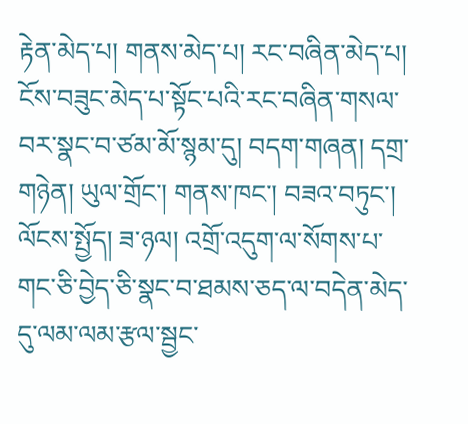རྟེན་མེད་པ། གནས་མེད་པ། རང་བཞིན་མེད་པ། ངོས་བཟུང་མེད་པ་སྟོང་པའི་རང་བཞིན་གསལ་བར་སྣང་བ་ཙམ་མོ་སྙམ་དུ། བདག་གཞན། དགྲ་གཉེན། ཡུལ་གྲོང་། གནས་ཁང་། བཟའ་བཏུང་། ལོངས་སྤྱོད། ཟ་ཉལ། འགྲོ་འདུག་ལ་སོགས་པ་གང་ཅི་བྱེད་ཅི་སྣང་བ་ཐམས་ཅད་ལ་བདེན་མེད་དུ་ལམ་ལམ་རྩལ་སྦྱང་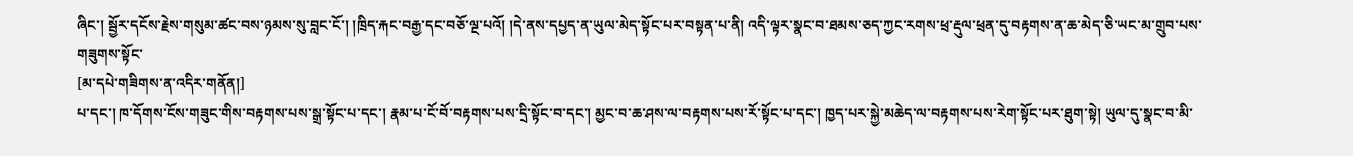ཞིང་། སྦྱོར་དངོས་རྗེས་གསུམ་ཚང་བས་ཉམས་སུ་བླང་ངོ་། །ཁྲིད་རྐང་བརྒྱ་དང་བཅོ་ལྔ་པའོ། །དེ་ནས་དཔྱད་ན་ཡུལ་མེད་སྟོང་པར་བསྟན་པ་ནི། འདི་ལྟར་སྣང་བ་ཐམས་ཅད་ཀྱང་རགས་ཕྲ་རྡུལ་ཕྲན་དུ་བརྟགས་ན་ཆ་མེད་ཅི་ཡང་མ་གྲུབ་པས་གཟུགས་སྟོང་
[མ་དཔེ་གཟིགས་ན་འདིར་གནོན།]
པ་དང་། ཁ་དོགས་ངོས་གཟུང་གིས་བརྟགས་པས་སྒྲ་སྟོང་པ་དང་། རྣམ་པ་ངོ་བོ་བརྟགས་པས་དྲི་སྟོང་བ་དང་། མྱང་བ་ཆ་ཤས་ལ་བརྟགས་པས་རོ་སྟོང་པ་དང་། ཁྱད་པར་སྐྱེ་མཆེད་ལ་བརྟགས་པས་རེག་སྟོང་པར་ཐུག་སྟེ། ཡུལ་དུ་སྣང་བ་མི་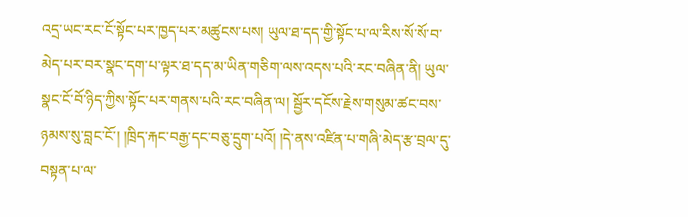འདྲ་ཡང་རང་ངོ་སྟོང་པར་ཁྱད་པར་མཚུངས་པས། ཡུལ་ཐ་དད་གྱི་སྟོང་པ་ལ་རིས་སོ་སོ་བ་མེད་པར་བར་སྣང་དག་པ་ལྟར་ཐ་དད་མ་ཡིན་གཅིག་ལས་འདས་པའི་རང་བཞིན་ནི། ཡུལ་སྣང་ངོ་བོ་ཉིད་ཀྱིས་སྟོང་པར་གནས་པའི་རང་བཞིན་ལ། སྦྱོར་དངོས་རྗེས་གསུམ་ཚང་བས་ཉམས་སུ་བླང་ངོ་། །ཁྲིད་རྐང་བརྒྱ་དང་བཅུ་དྲུག་པའོ། །དེ་ནས་འཛིན་པ་གཞི་མེད་རྩ་བྲལ་དུ་བསྟན་པ་ལ་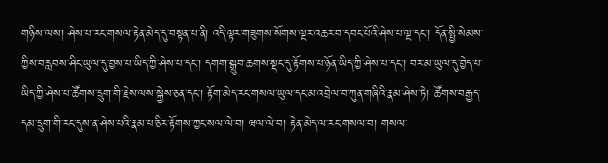གཉིས་ལས། ཤེས་པ་རང་གསལ་རྟེན་མེད་དུ་བསྟན་པ་ནི། འདི་ལྟར་གཟུགས་སོགས་ལྔར་འཆར་བ་དབང་པོའི་ཤེས་པ་ལྔ་དང་། དོན་སྤྱི་སེམས་ཀྱིས་བརླབས་ཤིང་ཡུལ་དུ་བྱས་པ་ཡིད་ཀྱི་ཤེས་པ་དང་། དགག་སྒྲུབ་ཆགས་སྡང་དུ་རྟོགས་པ་ཉོན་ཡིད་ཀྱི་ཤེས་པ་དང་། བར་མ་ཡུལ་དུ་བྱེད་པ་ཡིད་ཀྱི་ཤེས་པ་ཚོགས་དྲུག་གི་རྗེས་ལས་སྐྱེས་ཅན་དང་། རྟོག་མེད་རང་གསལ་ཡུལ་དང་མ་འབྲེལ་བ་ཀུན་གཞིའི་རྣམ་ཤེས་ཏེ། ཚོགས་བརྒྱད་དམ་དྲུག་གི་རང་དུས་ན་ཤེས་པའི་རྣམ་པ་ཅིར་རྟོགས་ཀྱང་སལ་ལེ་བ། ཝལ་ལེ་བ། རྟེན་མེད་ལ་རང་གསལ་བ། གསལ་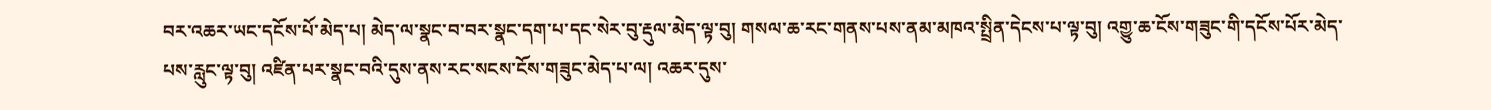བར་འཆར་ཡང་དངོས་པོ་མེད་པ། མེད་ལ་སྣང་བ་བར་སྣང་དག་པ་དང་སེར་བུ་རྡུལ་མེད་ལྟ་བུ། གསལ་ཆ་རང་གནས་པས་ནམ་མཁའ་སྤྲིན་དེངས་པ་ལྟ་བུ། འགྱུ་ཆ་ངོས་གཟུང་གི་དངོས་པོར་མེད་པས་རླུང་ལྟ་བུ། འཛིན་པར་སྣང་བའི་དུས་ནས་རང་སངས་ངོས་གཟུང་མེད་པ་ལ། འཆར་དུས་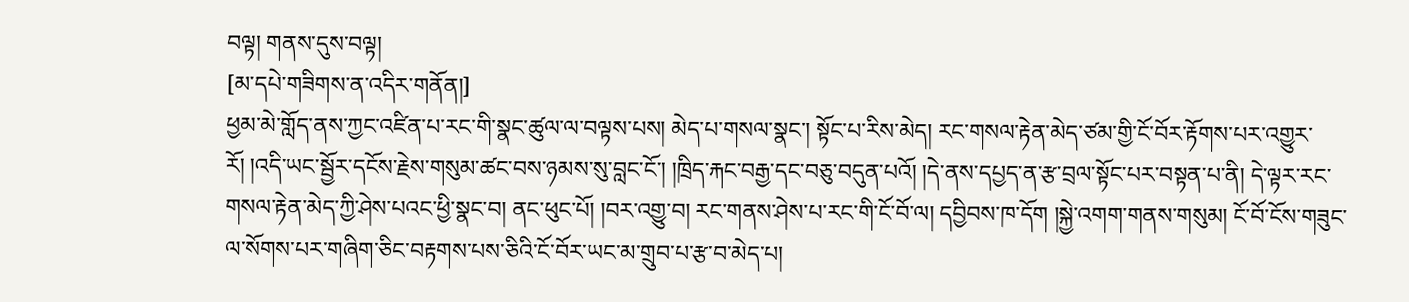བལྟ། གནས་དུས་བལྟ།
[མ་དཔེ་གཟིགས་ན་འདིར་གནོན།]
ཕྱམ་མེ་གློད་ནས་ཀྱང་འཛིན་པ་རང་གི་སྣང་ཚུལ་ལ་བལྟས་པས། མེད་པ་གསལ་སྣང་། སྟོང་པ་རིས་མེད། རང་གསལ་རྟེན་མེད་ཙམ་གྱི་ངོ་བོར་རྟོགས་པར་འགྱུར་རོ། །འདི་ཡང་སྦྱོར་དངོས་རྗེས་གསུམ་ཚང་བས་ཉམས་སུ་བླང་ངོ་། །ཁྲིད་རྐང་བརྒྱ་དང་བཅུ་བདུན་པའོ། །དེ་ནས་དཔྱད་ན་རྩ་བྲལ་སྟོང་པར་བསྟན་པ་ནི། དེ་ལྟར་རང་གསལ་རྟེན་མེད་ཀྱི་ཤེས་པའང་ཕྱི་སྣང་བ། ནང་ཕུང་པོ། །བར་འགྱུ་བ། རང་གནས་ཤེས་པ་རང་གི་ངོ་བོ་ལ། དབྱིབས་ཁ་དོག །སྐྱེ་འགག་གནས་གསུམ། ངོ་བོ་ངོས་གཟུང་ལ་སོགས་པར་གཞིག་ཅིང་བརྟགས་པས་ཅིའི་ངོ་བོར་ཡང་མ་གྲུབ་པ་རྩ་བ་མེད་པ།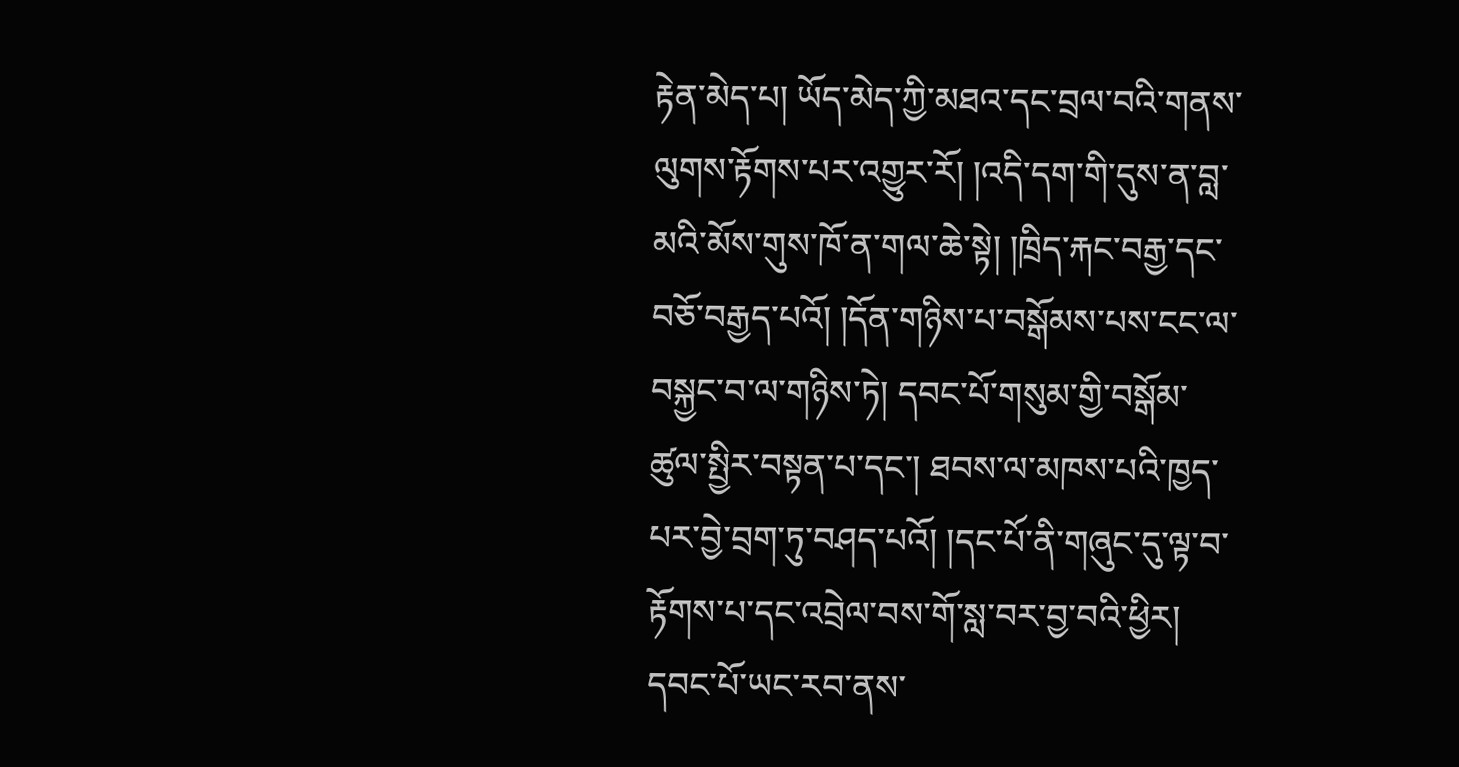རྟེན་མེད་པ། ཡོད་མེད་ཀྱི་མཐའ་དང་བྲལ་བའི་གནས་ལུགས་རྟོགས་པར་འགྱུར་རོ། །འདི་དག་གི་དུས་ན་བླ་མའི་མོས་གུས་ཁོ་ན་གལ་ཆེ་སྟེ། །ཁྲིད་རྐང་བརྒྱ་དང་བཅོ་བརྒྱད་པའོ། །དོན་གཉིས་པ་བསྒོམས་པས་ངང་ལ་བསྐྱང་བ་ལ་གཉིས་ཏེ། དབང་པོ་གསུམ་གྱི་བསྒོམ་ཚུལ་སྤྱིར་བསྟན་པ་དང་། ཐབས་ལ་མཁས་པའི་ཁྱད་པར་བྱེ་བྲག་ཏུ་བཤད་པའོ། །དང་པོ་ནི་གཞུང་དུ་ལྟ་བ་རྟོགས་པ་དང་འབྲེལ་བས་གོ་སླ་བར་བྱ་བའི་ཕྱིར། དབང་པོ་ཡང་རབ་ནས་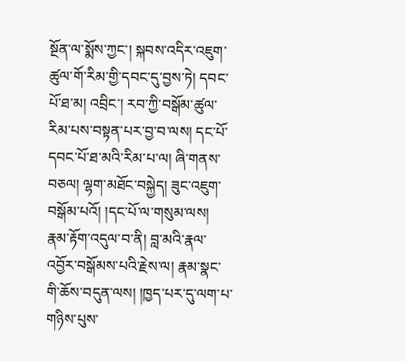སྔོན་ལ་སྨོས་ཀྱང་། སྐབས་འདིར་འཇུག་ཚུལ་གོ་རིམ་གྱི་དབང་དུ་བྱས་ཏེ། དབང་པོ་ཐ་མ། འབྲིང་། རབ་ཀྱི་བསྒོམ་ཚུལ་རིམ་པས་བསྟན་པར་བྱ་བ་ལས། དང་པོ་དབང་པོ་ཐ་མའི་རིམ་པ་ལ། ཞི་གནས་བཅལ། ལྷག་མཐོང་བསྐྱེད། ཟུང་འཇུག་བསྒོམ་པའོ། །དང་པོ་ལ་གསུམ་ལས། རྣམ་རྟོག་འདུལ་བ་ནི། བླ་མའི་རྣལ་འབྱོར་བསྒོམས་པའི་རྗེས་ལ། རྣམ་སྣང་གི་ཆོས་བདུན་ལས། །ཁྱད་པར་དུ་ལག་པ་གཉིས་པུས་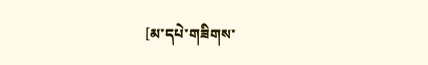[མ་དཔེ་གཟིགས་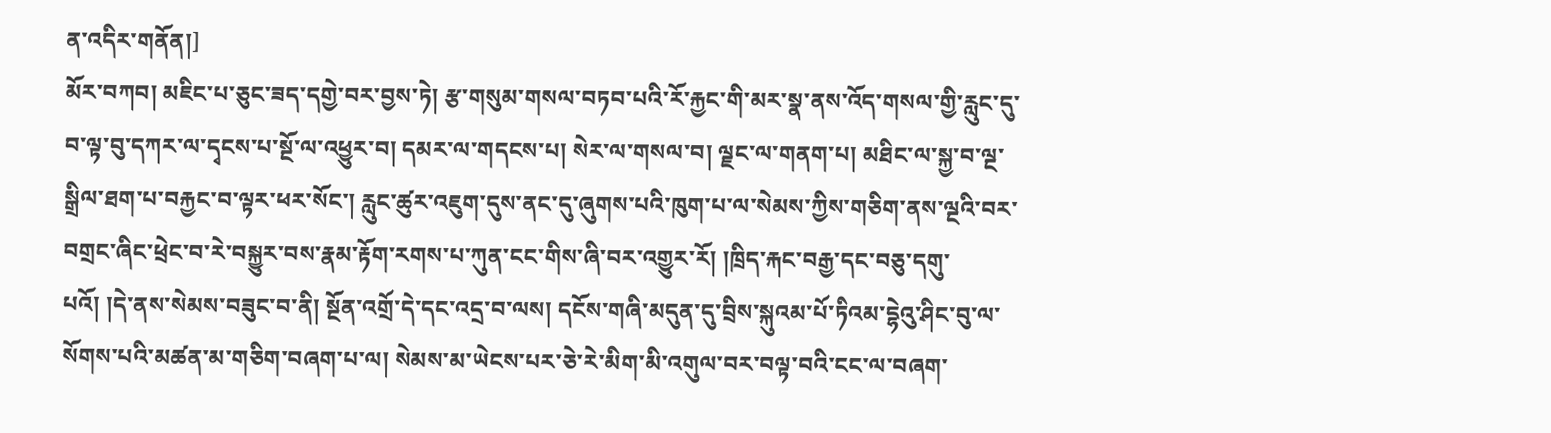ན་འདིར་གནོན།]
མོར་བཀབ། མཇིང་པ་ཅུང་ཟད་དགྱེ་བར་བྱས་ཏེ། རྩ་གསུམ་གསལ་བཏབ་པའི་རོ་རྐྱང་གི་མར་སྣ་ནས་འོད་གསལ་གྱི་རླུང་དུ་བ་ལྟ་བུ་དཀར་ལ་དྭངས་པ་སྔོ་ལ་འཕྱུར་བ། དམར་ལ་གདངས་པ། སེར་ལ་གསལ་བ། ལྗང་ལ་གནག་པ། མཐིང་ལ་སྐྱ་བ་ལྔ་སྒྲིལ་ཐག་པ་བརྐྱང་བ་ལྟར་ཕར་སོང་། རླུང་ཚུར་འཇུག་དུས་ནང་དུ་ཞུགས་པའི་ཁུག་པ་ལ་སེམས་ཀྱིས་གཅིག་ནས་ལྔའི་བར་བགྲང་ཞིང་ཕྲེང་བ་རེ་བསྐྱུར་བས་རྣམ་རྟོག་རགས་པ་ཀུན་ངང་གིས་ཞི་བར་འགྱུར་རོ། །ཁྲིད་རྐང་བརྒྱ་དང་བཅུ་དགུ་པའོ། །དེ་ནས་སེམས་བཟུང་བ་ནི། སྔོན་འགྲོ་དེ་དང་འདྲ་བ་ལས། དངོས་གཞི་མདུན་དུ་བྲིས་སྐུའམ་པོ་ཏིའམ་དྷེའུ་ཤིང་བུ་ལ་སོགས་པའི་མཚན་མ་གཅིག་བཞག་པ་ལ། སེམས་མ་ཡེངས་པར་ཅེ་རེ་མིག་མི་འགུལ་བར་བལྟ་བའི་ངང་ལ་བཞག་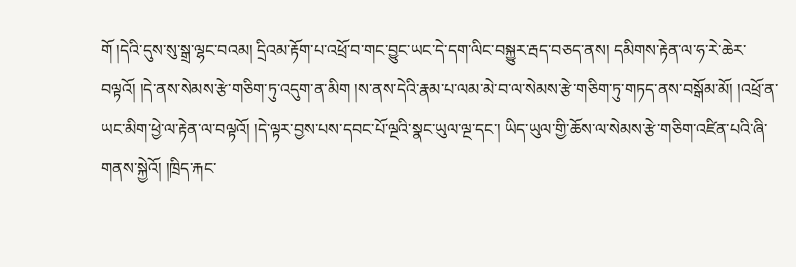གོ །དེའི་དུས་སུ་སྒྲ་ལྷང་བའམ། དྲིའམ་རྟོག་པ་འཕྲོ་བ་གང་བྱུང་ཡང་དེ་དག་ལིང་བསྐྱུར་རྦད་བཅད་ནས། དམིགས་རྟེན་ལ་ཧ་རེ་ཆེར་བལྟའོ། །དེ་ནས་སེམས་རྩེ་གཅིག་ཏུ་འདུག་ན་མིག །ས་ནས་དེའི་རྣམ་པ་ལམ་མེ་བ་ལ་སེམས་རྩེ་གཅིག་ཏུ་གཏད་ནས་བསྒོམ་མོ། །འཕྲོ་ན་ཡང་མིག་ཕྱེ་ལ་རྟེན་ལ་བལྟའོ། །དེ་ལྟར་བྱས་པས་དབང་པོ་ལྔའི་སྣང་ཡུལ་ལྔ་དང་། ཡིད་ཡུལ་གྱི་ཆོས་ལ་སེམས་རྩེ་གཅིག་འཛིན་པའི་ཞི་གནས་སྐྱེའོ། །ཁྲིད་རྐང་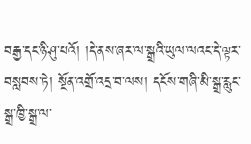བརྒྱ་དང་ཉི་ཤུ་པའོ། །དེ་ནས་ཞར་ལ་སྒྲའི་ཡུལ་ལའང་དེ་ལྟར་བསླབས་ཏེ། སྔོན་འགྲོ་འདྲ་བ་ལས། དངོས་གཞི་མི་སྒྲ་རླུང་སྒྲ་ཁྱི་སྒྲ་ལ་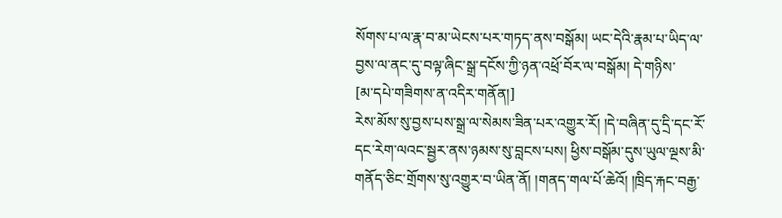སོགས་པ་ལ་རྣ་བ་མ་ཡེངས་པར་གཏད་ནས་བསྒོམ། ཡང་དེའི་རྣམ་པ་ཡིད་ལ་བྱས་ལ་ནང་དུ་བལྟ་ཞིང་སྒྲ་དངོས་ཀྱི་ཉན་འཕྲོ་བོར་ལ་བསྒོམ། དེ་གཉིས་
[མ་དཔེ་གཟིགས་ན་འདིར་གནོན།]
རེས་མོས་སུ་བྱས་པས་སྒྲ་ལ་སེམས་ཟིན་པར་འགྱུར་རོ། །དེ་བཞིན་དུ་དྲི་དང་རོ་དང་རེག་ལའང་སྦྱར་ནས་ཉམས་སུ་བླངས་པས། ཕྱིས་བསྒོམ་དུས་ཡུལ་ལྔས་མི་གནོད་ཅིང་གྲོགས་སུ་འགྱུར་བ་ཡིན་ནོ། །གནད་གལ་པོ་ཆེའོ། །ཁྲིད་རྐང་བརྒྱ་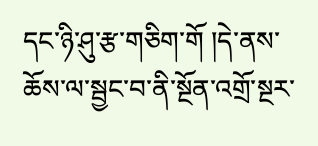དང་ཉི་ཤུ་རྩ་གཅིག་གོ །དེ་ནས་ཆོས་ལ་སྦྱང་བ་ནི་སྔོན་འགྲོ་སྔར་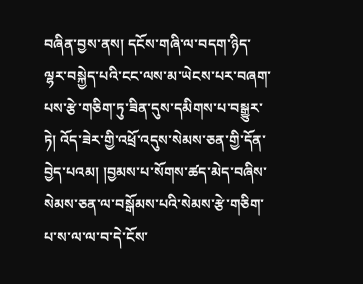བཞིན་བྱས་ནས། དངོས་གཞི་ལ་བདག་ཉིད་ལྷར་བསྐྱེད་པའི་ངང་ལས་མ་ཡེངས་པར་བཞག་པས་རྩེ་གཅིག་ཏུ་ཟིན་དུས་དམིགས་པ་བསྒྱུར་ཏེ། འོད་ཟེར་གྱི་འཕྲོ་འདུས་སེམས་ཅན་གྱི་དོན་བྱེད་པའམ། །བྱམས་པ་སོགས་ཚད་མེད་བཞིས་སེམས་ཅན་ལ་བསྒོམས་པའི་སེམས་རྩེ་གཅིག་པ་ས་ལ་ལ་བ་དེ་ངོས་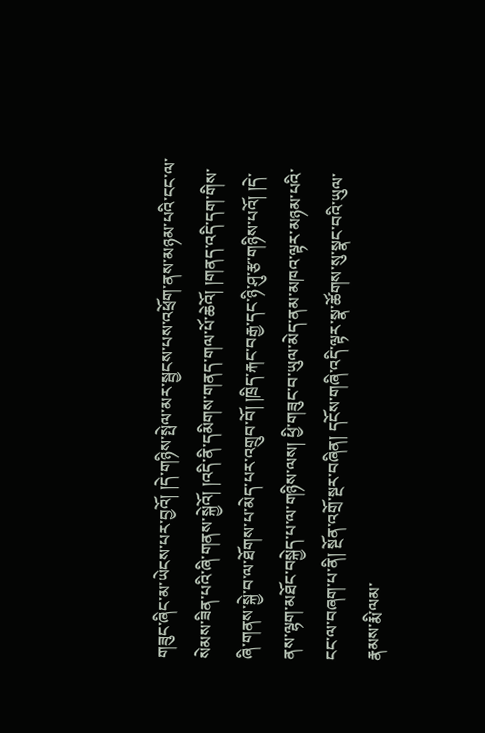གཟུང་ཞིང་མ་ཡེངས་པར་བྱའོ། །དེ་གཉིས་སྤེལ་མར་སྦྱངས་པས་འཕྲོག་ནས་མཉམ་པའི་ངང་ལ་སེམས་ཟིན་པའི་ཞི་གནས་སྐྱེའོ། །འདི་ནི་དམིགས་གནད་གལ་པོ་ཆེའོ། །གནད་འདི་དག་གིས་ཞི་གནས་སྐྱེ་བ་ལ་ཐོགས་པ་མེད་པར་འགྲུབ་བོ། །ཁྲིད་རྐང་བརྒྱ་དང་ཉི་ཤུ་རྩ་གཉིས་པའོ། །དེ་ནས་ལྷག་མཐོང་བསྐྱེད་པ་ལ་གཉིས་ལས། ཕྱི་གཟུང་བ་ཡུལ་མེད་ནམ་མཁའ་ལྟར་མཉམ་པའི་ངང་ལ་བཞག་པ་ནི། སྔོན་འགྲོ་སྔར་བཞིན། དངོས་གཞི་འདི་ལྟར་སྣ་ཚོགས་སུ་སྣང་བའི་ཡུལ་རྣམས་རྨི་ལམ་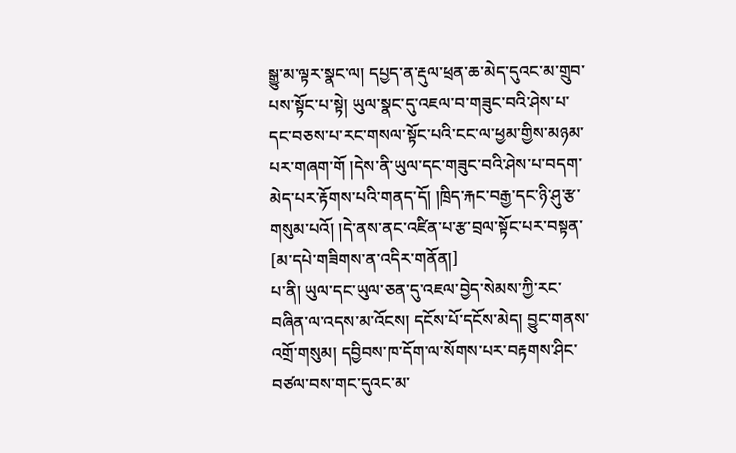སྒྱུ་མ་ལྟར་སྣང་ལ། དཔྱད་ན་རྡུལ་ཕྲན་ཆ་མེད་དུའང་མ་གྲུབ་པས་སྟོང་པ་སྟེ། ཡུལ་སྣང་དུ་འཇལ་བ་གཟུང་བའི་ཤེས་པ་དང་བཅས་པ་རང་གསལ་སྟོང་པའི་ངང་ལ་ཕྱམ་གྱིས་མཉམ་པར་གཞག་གོ །དེས་ནི་ཡུལ་དང་གཟུང་བའི་ཤེས་པ་བདག་མེད་པར་རྟོགས་པའི་གནད་དོ། །ཁྲིད་རྐང་བརྒྱ་དང་ཉི་ཤུ་རྩ་གསུམ་པའོ། །དེ་ནས་ནང་འཛིན་པ་རྩ་བྲལ་སྟོང་པར་བསྟན་
[མ་དཔེ་གཟིགས་ན་འདིར་གནོན།]
པ་ནི། ཡུལ་དང་ཡུལ་ཅན་དུ་འཇལ་བྱེད་སེམས་ཀྱི་རང་བཞིན་ལ་འདས་མ་འོངས། དངོས་པོ་དངོས་མེད། བྱུང་གནས་འགྲོ་གསུམ། དབྱིབས་ཁ་དོག་ལ་སོགས་པར་བརྟགས་ཤིང་བཙལ་བས་གང་དུའང་མ་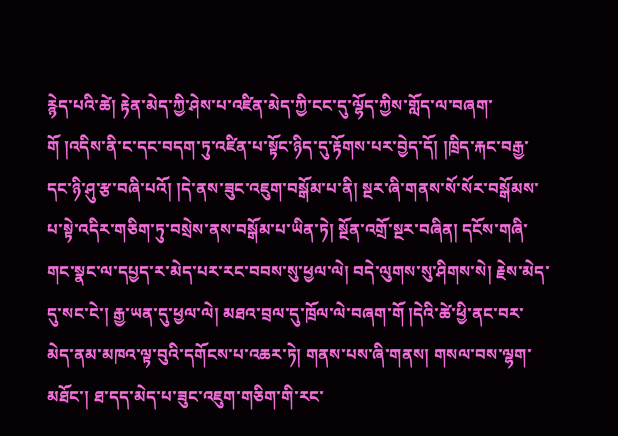རྙེད་པའི་ཚེ། རྟེན་མེད་ཀྱི་ཤེས་པ་འཛིན་མེད་ཀྱི་ངང་དུ་ལྷོད་ཀྱིས་གློད་ལ་བཞག་གོ །འདིས་ནི་ང་དང་བདག་ཏུ་འཛིན་པ་སྟོང་ཉིད་དུ་རྟོགས་པར་བྱེད་དོ། །ཁྲིད་རྐང་བརྒྱ་དང་ཉི་ཤུ་རྩ་བཞི་པའོ། །དེ་ནས་ཟུང་འཇུག་བསྒོམ་པ་ནི། སྔར་ཞི་གནས་སོ་སོར་བསྒོམས་པ་སྟེ་འདིར་གཅིག་ཏུ་བསྲེས་ནས་བསྒོམ་པ་ཡིན་ཏེ། སྔོན་འགྲོ་སྔར་བཞིན། དངོས་གཞི་གང་སྣང་ལ་དཔྱད་ར་མེད་པར་རང་བབས་སུ་ཕྱལ་ལེ། བདེ་ལུགས་སུ་ཤིགས་སེ། རྗེས་མེད་དུ་སང་ངེ་། རྒྱ་ཡན་དུ་ཕྱལ་ལེ། མཐའ་བྲལ་དུ་ཁྲོལ་ལེ་བཞག་གོ །དེའི་ཚེ་ཕྱི་ནང་བར་མེད་ནམ་མཁའ་ལྟ་བུའི་དགོངས་པ་འཆར་ཏེ། གནས་པས་ཞི་གནས། གསལ་བས་ལྷག་མཐོང་། ཐ་དད་མེད་པ་ཟུང་འཇུག་གཅིག་གི་རང་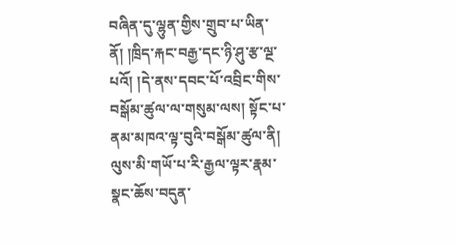བཞིན་དུ་ལྷུན་གྱིས་གྲུབ་པ་ཡིན་ནོ། །ཁྲིད་རྐང་བརྒྱ་དང་ཉི་ཤུ་རྩ་ལྔ་པའོ། །དེ་ནས་དབང་པོ་འབྲིང་གིས་བསྒོམ་ཚུལ་ལ་གསུམ་ལས། སྟོང་པ་ནམ་མཁའ་ལྟ་བུའི་བསྒོམ་ཚུལ་ནི། ལུས་མི་གཡོ་པ་རི་རྒྱལ་ལྟར་རྣམ་སྣང་ཆོས་བདུན་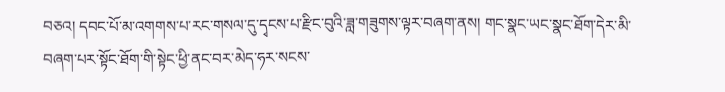བཅའ། དབང་པོ་མ་འགགས་པ་རང་གསལ་དུ་དྭངས་པ་རྫིང་བུའི་ཟླ་གཟུགས་ལྟར་བཞག་ནས། གང་སྣང་ཡང་སྣང་ཐོག་དེར་མི་བཞག་པར་སྟོང་ཐོག་གི་སྟེང་ཕྱི་ནང་བར་མེད་ཧར་སངས་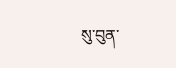སུ་བུན་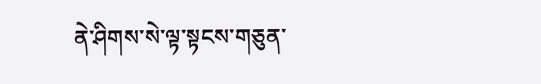ནེ་ཤིགས་སེ་ལྟ་སྟངས་གཅུན་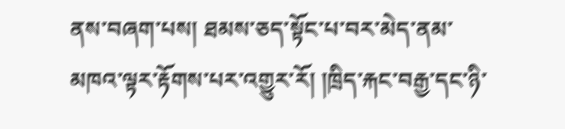ནས་བཞག་པས། ཐམས་ཅད་སྟོང་པ་བར་མེད་ནམ་མཁའ་ལྟར་རྟོགས་པར་འགྱུར་རོ། །ཁྲིད་རྐང་བརྒྱ་དང་ཉི་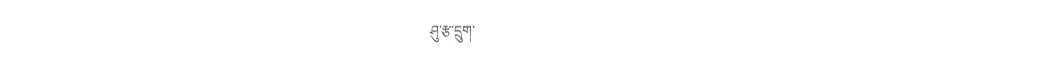ཤུ་རྩ་དྲུག་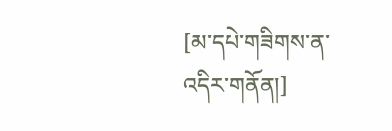[མ་དཔེ་གཟིགས་ན་འདིར་གནོན།]